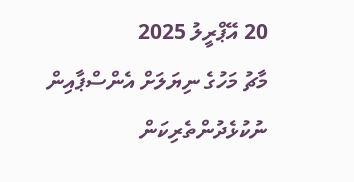20 އޭޕްރީލު 2025
މާޗު މަހުގެ ނިޔަލަށް އެންސްޕާއިން ނުކުޅެދުންތެރިކަން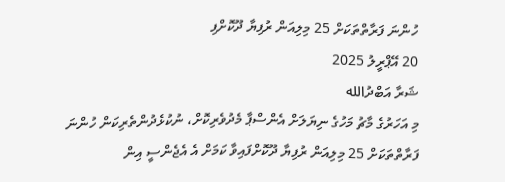ހުންނަ ފަރާތްތަކަށް 25 މިލިއަން ރުފިޔާ ދޫކޮށްފި
20 އޭޕްރީލު 2025
ޝަރާ އަބްދުالله
މި އަހަރުގެ މާޗު މަހުގެ ނިޔަލަށް އެންސްޕާ މެދުވެރިކޮށް، ނުކުޅެދުންތެރިކަން ހުންނަ ފަރާތްތަކަށް 25 މިލިއަން ރުފިޔާ ދޫކޮށްފައިވާ ކަމަށް އެ އެޖެންސީ އިން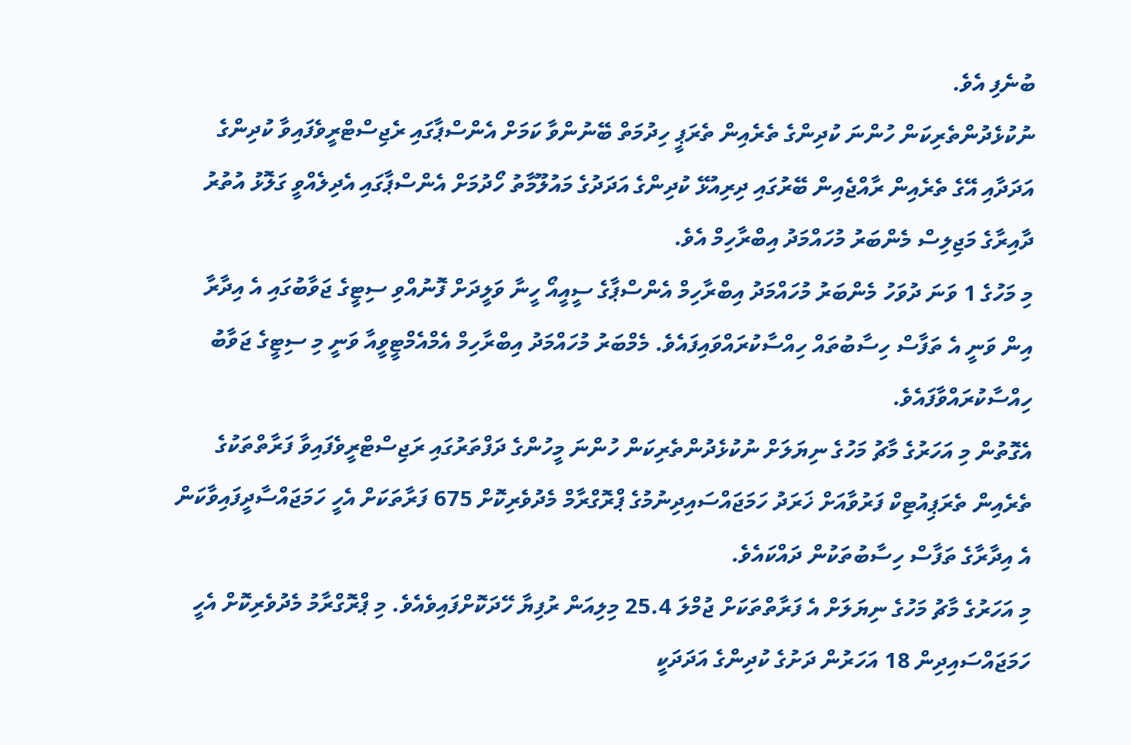ބުނެފި އެވެ.
ނުކުޅެދުންތެރިކަން ހުންނަ ކުދިންގެ ތެރެއިން ތެރަޕީ ހިދުމަތް ބޭނުންވާ ކަމަށް އެންސްޕާގައި ރެޖިސްޓްރީވެފައިވާ ކުދިންގެ އަދަދާއި އޭގެ ތެރެއިން ރާއްޖެއިން ބޭރުގައި ދިރިއުޅޭ ކުދިންގެ އަދަދުގެ މައުލޫމާތު ހޯދުމަށް އެންސްޕާގައި އެދިލެއްވީ ގަލޮޅު އުތުރު ދާއިރާގެ މަޖިލިސް މެންބަރު މުހައްމަދު އިބްރާހިމް އެވެ.
މި މަހުގެ 1 ވަނަ ދުވަހު މެންބަރު މުހައްމަދު އިބްރާހިމް އެންސްޕާގެ ސީއީއޯ ހީނާ ވަލީދަށް ފޮނުއްވި ސިޓީގެ ޖަވާބުގައި އެ އިދާރާ އިން ވަނީ އެ ތަފާސް ހިސާބުތައް ހިއްސާކުރައްވައިފައެވެ. މެމްބަރު މުހައްމަދު އިބްރާހިމް އެމްއެމްޓީވީއާ ވަނީ މި ސިޓީގެ ޖަވާބު ހިއްސާކުރައްވާފައެވެ.
އެގޮތުން މި އަހަރުގެ މާޗު މަހުގެ ނިޔަލަށް ނުކުޅެދުންތެރިކަން ހުންނަ މީހުންގެ ދަފްތަރުގައި ރަޖިސްޓްރީވެފައިވާ ފަރާތްތަކުގެ ތެރެއިން ތެރަޕިއުޓިކް ފަރުވާއަށް ޚަރަދު ހަމަޖައްސައިދިނުމުގެ ޕްރޮގްރާމް މެދުވެރިކޮށް 675 ފަރާތަކަށް އެހީ ހަމަޖައްސާދީފައިވާކަން އެ އިދާރާގެ ތަފާސް ހިސާބުތަކުން ދައްކައެވެ.
މި އަހަރުގެ މާޗު މަހުގެ ނިޔަލަށް އެ ފަރާތްތަކަށް ޖުމްލަ 25.4 މިލިއަން ރުފިޔާ ހޭދަކޮށްފައިވެއެވެ. މި ޕްރޮގްރާމު މެދުވެރިކޮށް އެހީ ހަމަޖައްސައިދިން 18 އަހަރުން ދަށުގެ ކުދިންގެ އަދަދަކީ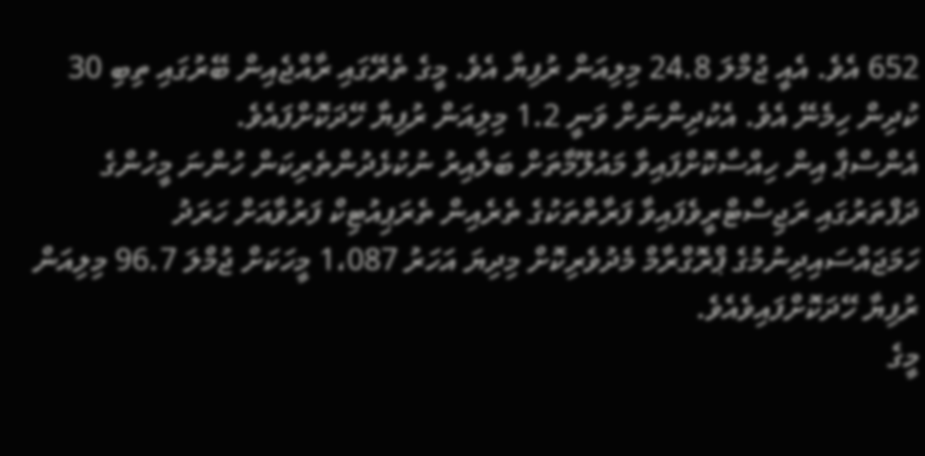652 އެވެ. އެއީ ޖުމްލަ 24.8 މިލިއަން ރުފިޔާ އެވެ. މީގެ ތެރޭގައި ރާއްޖެއިން ބޭރުގައި ތިބި 30 ކުދިން ހިމެނޭ އެވެ. އެކުދިންނަށް ވަނީ 1.2 މިލިއަން ރުފިޔާ ހޭދަކޮށްފައެވެ.
އެންސްޕާ އިން ހިއްސާކޮށްފައިވާ މައުލޫމާތަށް ބަލާއިރު ނުކުޅެދުންތެރިކަން ހުންނަ މީހުންގެ ދަފްތަރުގައި ރަޖިސްޓްރީވެފައިވާ ފަރާތްތަކުގެ ތެރެއިން ތެރަޕިއުޓިކް ފަރުވާއަށް ހަރަދު ހަމަޖައްސައިދިނުމުގެ ޕްރޮގްރާމް މެދުވެރިކޮށް މިދިޔަ އަހަރު 1،087 މީހަކަށް ޖުމްލަ 96.7 މިލިއަން ރުފިޔާ ހޭދަކޮށްފައިވެއެވެ.
މީގެ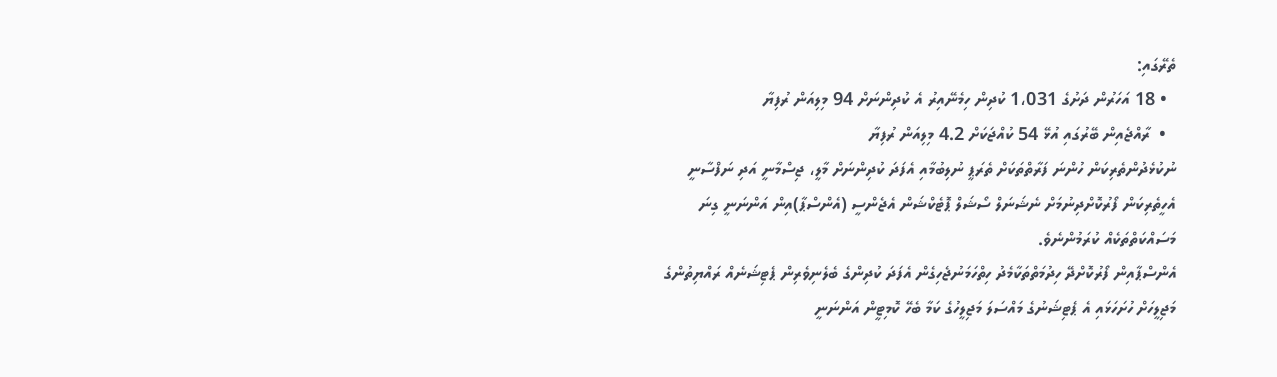ތެރޭގައި:
  • 18 އަހަރުން ދަށުގެ 1،031 ކުދިން ހިމެނޭއިރު އެ ކުދިންނަށް 94 މިލިއަން ރުފިޔާ
  •  ރާއްޖެއިން ބޭރުގައި އުޅޭ 54 ކުއްޖަކަށް 4.2 މިލިއަން ރުފިޔާ
ނުކުޅެދުންތެރިކަން ހުންނަ ފަރާތްތަކަށް ތެރަޕީ ނުލިބުމާއި އެފަދަ ކުދިންނަށް މާލީ، ޖިސްމާނީ އަދި ނަފްސާނީ އެހީތެރިކަން ފޯރުކޮށްދިނުމަށް ނެޝަނަލް ސޯޝަލް ޕޮޓެކްޝަން އެޖެންސީ (އެންސްޕާ)އިން އަންނަނީ ގިނަ މަސައްކަތްތަކެއް ކުރަމުންނެވެ.
އެންސްޕާއިން ފޯރުކޮށްދޭ ހިދުމަތްތަކާމެދު ހިތްހަމަނުޖެހިގެން އެފަދަ ކުދިންގެ ބެލެނިވެރިން ޕެޓިޝަނެއް ރައްޔިތުންގެ މަޖިލީހަށް ހުށަހަޅައި އެ ޕެޓިޝަނުގެ މައްސަލަ މަޖިލީހުގެ ކަމާ ބެހޭ ކޮމިޓީން އަންނަނީ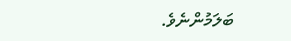ބަލަމުންނެވެ.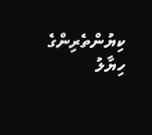ކިޔުންތެރިންގެ ހިޔާލު